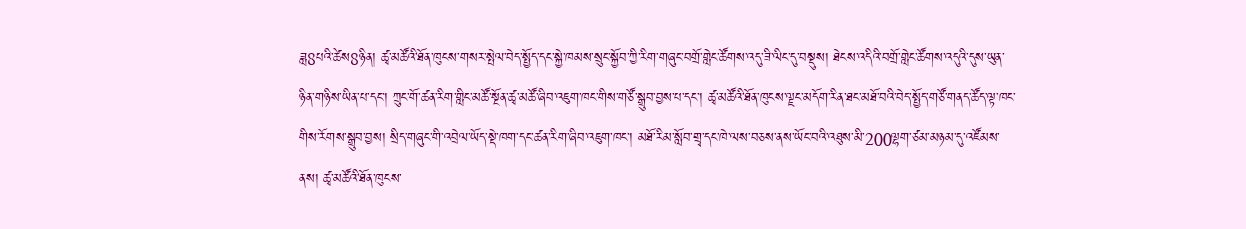ཟླ8པའི་ཚེས8ཉིན། ཚྭ་མཚོའི་ཐོན་ཁུངས་གསར་སྤེལ་བེད་སྤྱོད་དང་སྐྱེ་ཁམས་སྲུང་སྐྱོབ་ཀྱི་རིག་གཞུང་བགྲོ་གླེང་ཚོགས་འདུ་ཟི་ལིང་དུ་བསྡུས། ཐེངས་འདིའི་བགྲོ་གླེང་ཚོགས་འདུའི་དུས་ཡུན་ཉིན་གཉིས་ཡིན་པ་དང་། ཀྲུང་གོ་ཚན་རིག་གླིང་མཚོ་སྔོན་ཚྭ་མཚོ་ཞིབ་འཇུག་ཁང་གིས་གཙོ་སྒྲུབ་བྱས་པ་དང་། ཚྭ་མཚོའི་ཐོན་ཁུངས་ལྗང་མདོག་རིན་ཐང་མཐོ་བའི་བེད་སྤྱོད་གཙོ་གནད་ཚོད་ལྟ་ཁང་གིས་རོགས་སྒྲུབ་བྱས། སྲིད་གཞུང་གི་འབྲེལ་ཡོད་སྡེ་ཁག་དང་ཚན་རིག་ཞིབ་འཇུག་ཁང་། མཐོ་རིམ་སློབ་གྲྭ་དང་ཁེ་ལས་བཅས་ནས་ཡོང་བའི་འཐུས་མི་200ལྷག་ཙམ་མཉམ་དུ་འཛོམས་ནས། ཚྭ་མཚོའི་ཐོན་ཁུངས་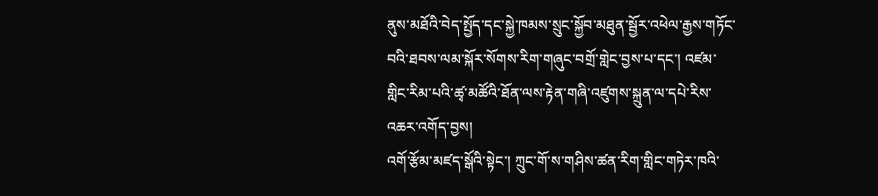ནུས་མཐོའི་བེད་སྤྱོད་དང་སྐྱེ་ཁམས་སྲུང་སྐྱོབ་མཐུན་སྦྱོར་འཕེལ་རྒྱས་གཏོང་བའི་ཐབས་ལམ་སྐོར་སོགས་རིག་གཞུང་བགྲོ་གླེང་བྱས་པ་དང་། འཛམ་གླིང་རིམ་པའི་ཚྭ་མཚོའི་ཐོན་ལས་རྟེན་གཞི་འཛུགས་སྐྲུན་ལ་དཔེ་རིས་འཆར་འགོད་བྱས།
འགོ་རྩོམ་མཛད་སྒོའི་སྟེང་། ཀྲུང་གོ་ས་གཤིས་ཚན་རིག་གླིང་གཏེར་ཁའི་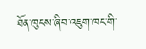ཐོན་ཁུངས་ཞིབ་འཇུག་ཁང་གི་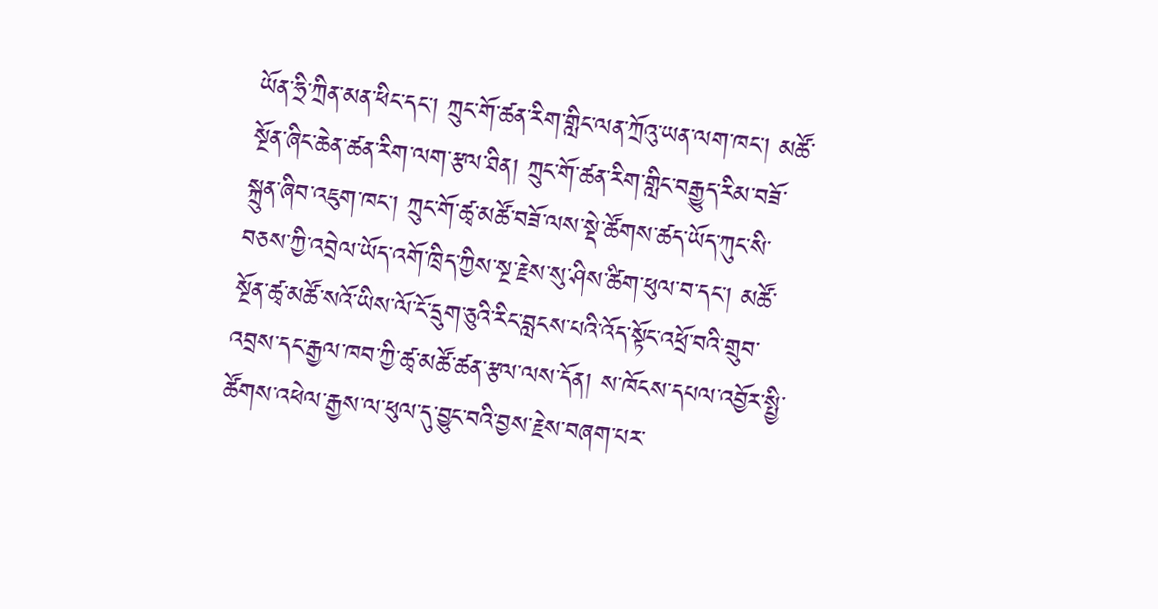ཡོན་ཧྲི་ཀྲིན་མན་ཕིང་དང་། ཀྲུང་གོ་ཚན་རིག་གླིང་ལན་ཀྲོའུ་ཡན་ལག་ཁང་། མཚོ་སྔོན་ཞིང་ཆེན་ཚན་རིག་ལག་རྩལ་ཐིན། ཀྲུང་གོ་ཚན་རིག་གླིང་བརྒྱུད་རིམ་བཟོ་སྐྲུན་ཞིབ་འཇུག་ཁང་། ཀྲུང་གོ་ཚྭ་མཚོ་བཟོ་ལས་སྡེ་ཚོགས་ཚད་ཡོད་ཀུང་སི་བཅས་ཀྱི་འབྲེལ་ཡོད་འགོ་ཁྲིད་ཀྱིས་སྔ་རྗེས་སུ་ཤིས་ཚིག་ཕུལ་བ་དང་། མཚོ་སྔོན་ཚྭ་མཚོ་སའོ་ཡིས་ལོ་ངོ་དྲུག་ཅུའི་རིང་བླངས་པའི་འོད་སྟོང་འཕྲོ་བའི་གྲུབ་འབྲས་དང་རྒྱལ་ཁབ་ཀྱི་ཚྭ་མཚོ་ཚན་རྩལ་ལས་དོན། ས་ཁོངས་དཔལ་འབྱོར་སྤྱི་ཚོགས་འཕེལ་རྒྱས་ལ་ཕུལ་དུ་བྱུང་བའི་བྱས་རྗེས་བཞག་པར་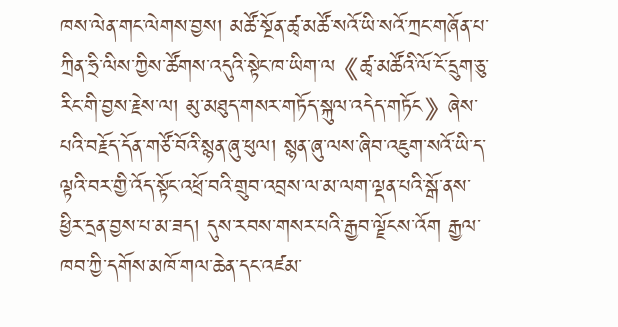ཁས་ལེན་གང་ལེགས་བྱས། མཚོ་སྔོན་ཚྭ་མཚོ་སའོ་ཡི་སའོ་ཀྲང་གཞོན་པ་ཀྲིན་ཧྲི་ལིས་ཀྱིས་ཚོགས་འདུའི་སྟེང་ཁ་ཡིག་ལ《ཚྭ་མཚོའི་ལོ་ངོ་དྲུག་ཅུ་རིང་གི་བྱས་རྗེས་ལ། མུ་མཐུད་གསར་གཏོད་སྐུལ་འདེད་གཏོང》ཞེས་པའི་བརྗོད་དོན་གཙོ་བོའི་སྙན་ཞུ་ཕུལ། སྙན་ཞུ་ལས་ཞིབ་འཇུག་སའོ་ཡི་ད་ལྟའི་བར་གྱི་འོད་སྟོང་འཕྲོ་བའི་གྲུབ་འབྲས་ལ་མ་ལག་ལྡན་པའི་སྒོ་ནས་ཕྱིར་དྲན་བྱས་པ་མ་ཟད། དུས་རབས་གསར་པའི་རྒྱབ་ལྗོངས་འོག རྒྱལ་ཁབ་ཀྱི་དགོས་མཁོ་གལ་ཆེན་དང་འཛམ་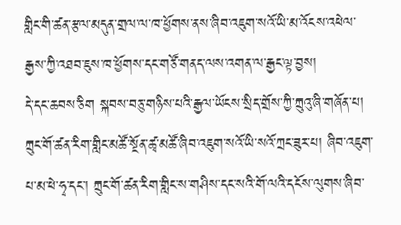གླིང་གི་ཚན་རྩལ་མདུན་གྲལ་ལ་ཁ་ཕྱོགས་ནས་ཞིབ་འཇུག་སའོ་ཡི་མ་འོངས་འཕེལ་རྒྱས་ཀྱི་འཐབ་ཇུས་ཁ་ཕྱོགས་དང་གཙོ་གནད་ལས་འགན་ལ་རྒྱང་ལྟ་བྱས།
དེ་དང་ཆབས་ཅིག སྐབས་བཅུ་གཉིས་པའི་རྒྱལ་ཡོངས་སྲིད་གྲོས་ཀྱི་ཀྲུའུ་ཞི་གཞོན་པ། ཀྲུང་གོ་ཚན་རིག་གླིང་མཚོ་སྔོན་ཚྭ་མཚོ་ཞིབ་འཇུག་སའོ་ཡི་སའོ་ཀྲང་ཟུར་པ། ཞིབ་འཇུག་པ་མ་ཕེ་ཧྭ་དང་། ཀྲུང་གོ་ཚན་རིག་གླིང་ས་གཤིས་དང་སའི་གོ་ལའི་དངོས་ལུགས་ཞིབ་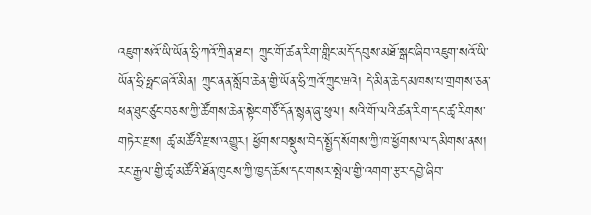འཇུག་སའོ་ཡི་ཡོན་ཧྲི་ཀའོ་ཀྲིན་ཐང་། ཀྲུང་གོ་ཚན་རིག་གླིང་མདོ་དབུས་མཐོ་སྒང་ཞིབ་འཇུག་སའོ་ཡི་ཡོན་ཧྲི་ཧྥང་ཞའོ་མིན། ཀྲུང་ནན་སློབ་ཆེན་གྱི་ཡོན་ཧྲི་ཀྲའོ་ཀྲུང་ཝའེ། དེ་མིན་ཆེད་མཁས་པ་གྲགས་ཅན་ཕན་ཐུང་ཙུང་བཅས་ཀྱི་ཚོགས་ཆེན་སྟེང་གཙོ་དོན་སྙན་ཞུ་ཕུལ། སའི་གོ་ལའི་ཚན་རིག་དང་ཚྭ་རིགས་གཏེར་རྫས། ཚྭ་མཚོའི་རྫས་འགྱུར། ཕྱོགས་བསྡུས་བེད་སྤྱོད་སོགས་ཀྱི་ཁ་ཕྱོགས་ལ་དམིགས་ནས། རང་རྒྱལ་གྱི་ཚྭ་མཚོའི་ཐོན་ཁུངས་ཀྱི་ཁྱད་ཆོས་དང་གསར་སྤེལ་གྱི་འགག་རྩར་དབྱེ་ཞིབ་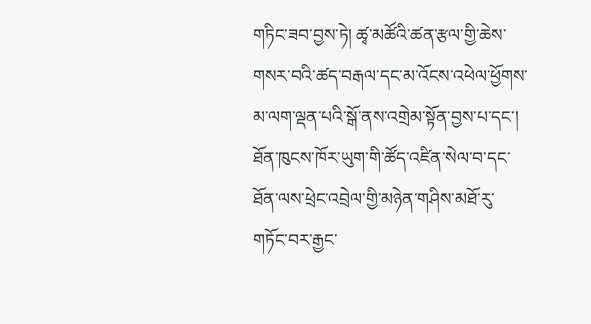གཏིང་ཟབ་བྱས་ཏེ། ཚྭ་མཚོའི་ཚན་རྩལ་གྱི་ཆེས་གསར་བའི་ཚད་བརྒལ་དང་མ་འོངས་འཕེལ་ཕྱོགས་མ་ལག་ལྡན་པའི་སྒོ་ནས་འགྲེམ་སྟོན་བྱས་པ་དང་། ཐོན་ཁུངས་ཁོར་ཡུག་གི་ཚོད་འཛིན་སེལ་བ་དང་ཐོན་ལས་ཕྲེང་འབྲེལ་གྱི་མཉེན་གཤིས་མཐོ་རུ་གཏོང་བར་རྒྱང་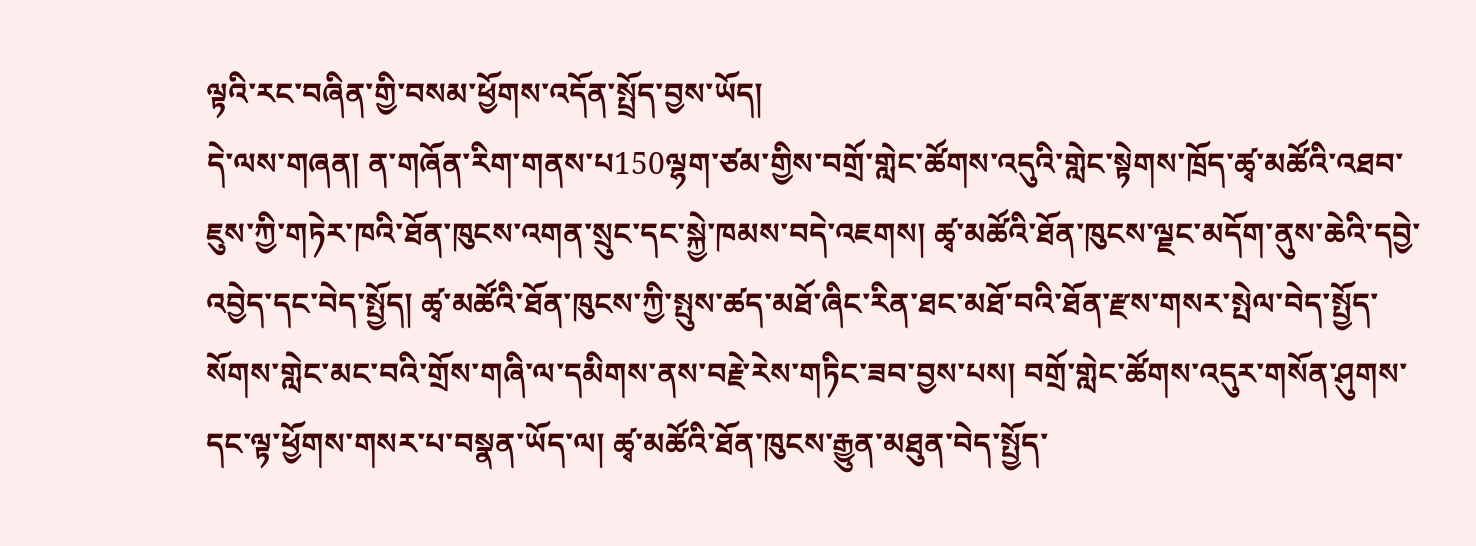ལྟའི་རང་བཞིན་གྱི་བསམ་ཕྱོགས་འདོན་སྤྲོད་བྱས་ཡོད།
དེ་ལས་གཞན། ན་གཞོན་རིག་གནས་པ150ལྷག་ཙམ་གྱིས་བགྲོ་གླེང་ཚོགས་འདུའི་གླེང་སྟེགས་ཁྲོད་ཚྭ་མཚོའི་འཐབ་ཇུས་ཀྱི་གཏེར་ཁའི་ཐོན་ཁུངས་འགན་སྲུང་དང་སྐྱེ་ཁམས་བདེ་འཇགས། ཚྭ་མཚོའི་ཐོན་ཁུངས་ལྗང་མདོག་ནུས་ཆེའི་དབྱེ་འབྱེད་དང་བེད་སྤྱོད། ཚྭ་མཚོའི་ཐོན་ཁུངས་ཀྱི་སྤུས་ཚད་མཐོ་ཞིང་རིན་ཐང་མཐོ་བའི་ཐོན་རྫས་གསར་སྤེལ་བེད་སྤྱོད་སོགས་གླེང་མང་བའི་གྲོས་གཞི་ལ་དམིགས་ནས་བརྗེ་རེས་གཏིང་ཟབ་བྱས་པས། བགྲོ་གླེང་ཚོགས་འདུར་གསོན་ཤུགས་དང་ལྟ་ཕྱོགས་གསར་པ་བསྣན་ཡོད་ལ། ཚྭ་མཚོའི་ཐོན་ཁུངས་རྒྱུན་མཐུན་བེད་སྤྱོད་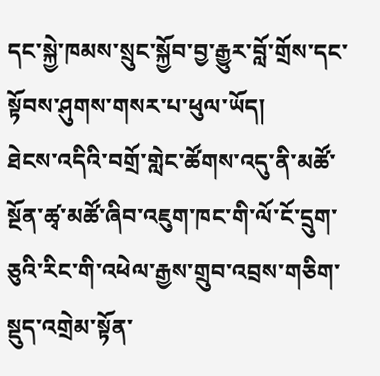དང་སྐྱེ་ཁམས་སྲུང་སྐྱོབ་བྱ་རྒྱུར་བློ་གྲོས་དང་སྟོབས་ཤུགས་གསར་པ་ཕུལ་ཡོད།
ཐེངས་འདིའི་བགྲོ་གླེང་ཚོགས་འདུ་ནི་མཚོ་སྔོན་ཚྭ་མཚོ་ཞིབ་འཇུག་ཁང་གི་ལོ་ངོ་དྲུག་ཅུའི་རིང་གི་འཕེལ་རྒྱས་གྲུབ་འབྲས་གཅིག་སྡུད་འགྲེམ་སྟོན་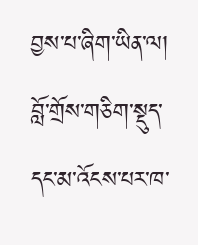བྱས་པ་ཞིག་ཡིན་ལ། བློ་གྲོས་གཅིག་སྡུད་དང་མ་འོངས་པར་ཁ་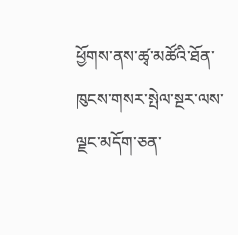ཕྱོགས་ནས་ཚྭ་མཚོའི་ཐོན་ཁུངས་གསར་སྤེལ་སྔར་ལས་ལྗང་མདོག་ཅན་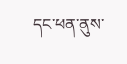དང་ཕན་ནུས་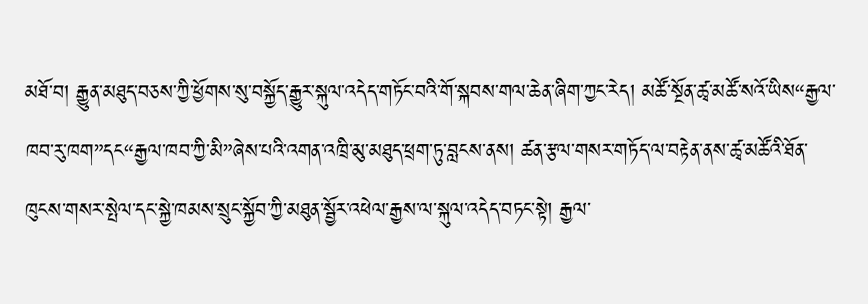མཐོ་བ། རྒྱུན་མཐུད་བཅས་ཀྱི་ཕྱོགས་སུ་བསྐྱོད་རྒྱུར་སྐུལ་འདེད་གཏོང་བའི་གོ་སྐབས་གལ་ཆེན་ཞིག་ཀྱང་རེད། མཚོ་སྔོན་ཚྭ་མཚོ་སའོ་ཡིས“རྒྱལ་ཁབ་རུ་ཁག”དང“རྒྱལ་ཁབ་ཀྱི་མི”ཞེས་པའི་འགན་འཁྲི་མུ་མཐུད་ཕྲག་ཏུ་བླངས་ནས། ཚན་རྩལ་གསར་གཏོད་ལ་བརྟེན་ནས་ཚྭ་མཚོའི་ཐོན་ཁུངས་གསར་སྤེལ་དང་སྐྱེ་ཁམས་སྲུང་སྐྱོབ་ཀྱི་མཐུན་སྦྱོར་འཕེལ་རྒྱས་ལ་སྐུལ་འདེད་བཏང་སྟེ། རྒྱལ་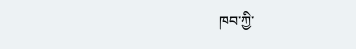ཁབ་ཀྱི་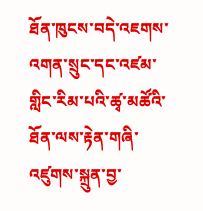ཐོན་ཁུངས་བདེ་འཇགས་འགན་སྲུང་དང་འཛམ་གླིང་རིམ་པའི་ཚྭ་མཚོའི་ཐོན་ལས་རྟེན་གཞི་འཛུགས་སྐྲུན་བྱ་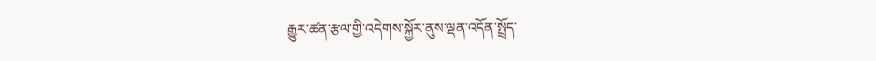རྒྱུར་ཚན་རྩལ་གྱི་འདེགས་སྐྱོར་ནུས་ལྡན་འདོན་སྤྲོད་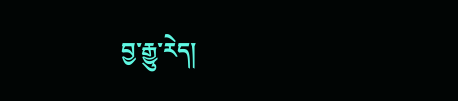བྱ་རྒྱུ་རེད།